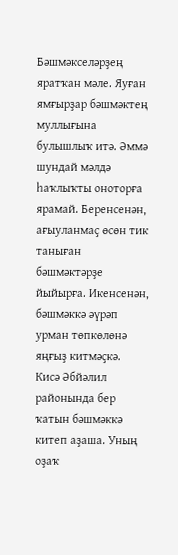Бәшмәкселәрҙең яратҡан мәле. Яуған ямғырҙар бәшмәктең муллығына булышлыҡ итә. Әммә шундай мәлдә һаҡлыҡты оноторға ярамай. Беренсенән, ағыуланмаҫ өсөн тик таныған бәшмәктәрҙе йыйырға. Икенсенән, бәшмәккә әүрәп урман төпкөлөнә яңғыҙ китмәҫкә.
Кисә Әбйәлил районында бер ҡатын бәшмәккә китеп аҙаша. Уның оҙаҡ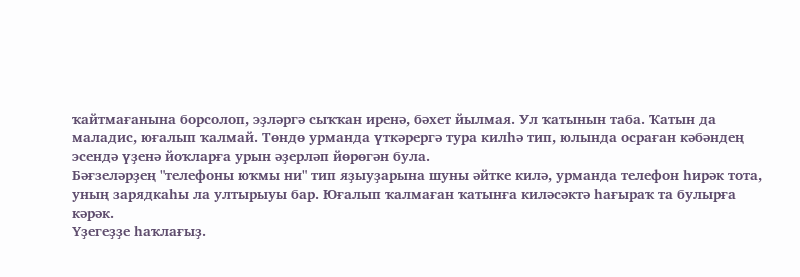ҡайтмағанына борсолоп, эҙләргә сыҡҡан иренә, бәхет йылмая. Ул ҡатынын таба. Ҡатын да маладис, юғалып ҡалмай. Төндө урманда үткәрергә тура килһә тип, юлында осраған кәбәндең эсендә үҙенә йоҡларға урын әҙерләп йөрөгән була.
Бәғзеләрҙең "телефоны юҡмы ни" тип яҙыуҙарына шуны әйтке килә, урманда телефон һирәк тота, уның зарядкаһы ла ултырыуы бар. Юғалып ҡалмаған ҡатынға киләсәктә һағыраҡ та булырға кәрәк.
Үҙегеҙҙе һаҡлағыҙ.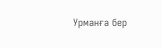Урманға бер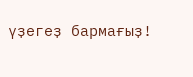үҙегеҙ бармағыҙ!